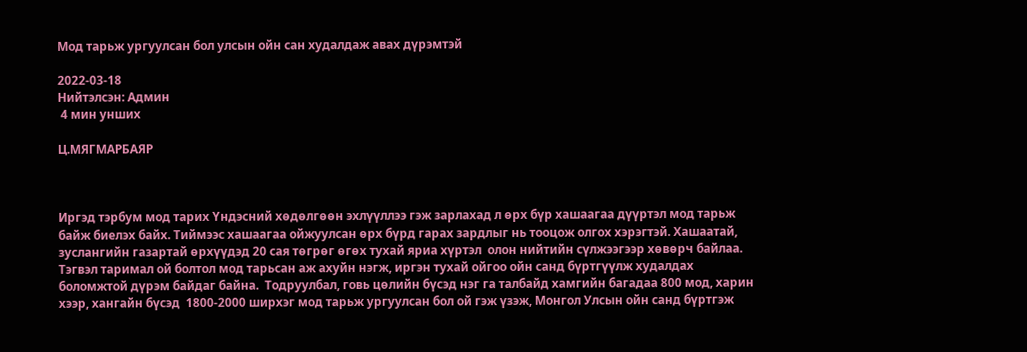Мод тарьж ургуулсан бол улсын ойн сан худалдаж авах дүрэмтэй

2022-03-18
Нийтэлсэн: Админ
 4 мин унших

Ц.МЯГМАРБАЯР



Иргэд тэрбум мод тарих Үндэсний хөдөлгөөн эхлүүллээ гэж зарлахад л өрх бүр хашаагаа дүүртэл мод тарьж байж биелэх байх. Тиймээс хашаагаа ойжуулсан өрх бүрд гарах зардлыг нь тооцож олгох хэрэгтэй. Хашаатай, зуслангийн газартай өрхүүдэд 20 сая төгрөг өгөх тухай яриа хүртэл  олон нийтийн сүлжээгээр хөвөрч байлаа. Тэгвэл таримал ой болтол мод тарьсан аж ахуйн нэгж, иргэн тухай ойгоо ойн санд бүртгүүлж худалдах боломжтой дүрэм байдаг байна.  Тодруулбал, говь цөлийн бүсэд нэг га талбайд хамгийн багадаа 800 мод, харин хээр, хангайн бүсэд  1800-2000 ширхэг мод тарьж ургуулсан бол ой гэж үзэж, Монгол Улсын ойн санд бүртгэж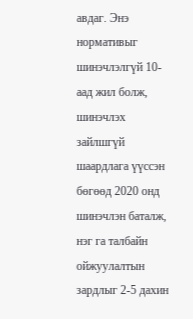авдаг. Энэ нормативыг шинэчлэлгүй 10-аад жил болж, шинэчлэх зайлшгүй шаардлага үүссэн бөгөөд 2020 онд шинэчлэн баталж, нэг га талбайн ойжуулалтын зардлыг 2-5 дахин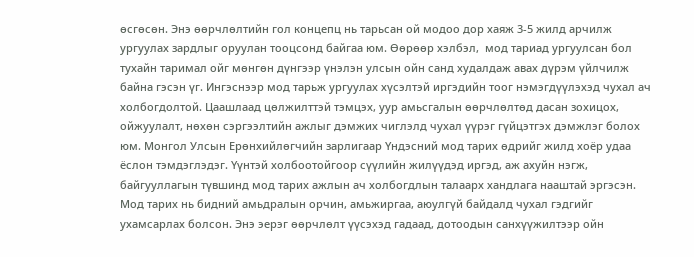өсгөсөн. Энэ өөрчлөлтийн гол концепц нь тарьсан ой модоо дор хаяж 3-5 жилд арчилж ургуулах зардлыг оруулан тооцсонд байгаа юм. Өөрөөр хэлбэл,  мод тариад ургуулсан бол тухайн таримал ойг мөнгөн дүнгээр үнэлэн улсын ойн санд худалдаж авах дүрэм үйлчилж байна гэсэн үг. Ингэснээр мод тарьж ургуулах хүсэлтэй иргэдийн тоог нэмэгдүүлэхэд чухал ач холбогдолтой. Цаашлаад цөлжилттэй тэмцэх, уур амьсгалын өөрчлөлтөд дасан зохицох, ойжуулалт, нөхөн сэргээлтийн ажлыг дэмжих чиглэлд чухал үүрэг гүйцэтгэх дэмжлэг болох юм. Монгол Улсын Ерөнхийлөгчийн зарлигаар Үндэсний мод тарих өдрийг жилд хоёр удаа ёслон тэмдэглэдэг. Үүнтэй холбоотойгоор сүүлийн жилүүдэд иргэд, аж ахуйн нэгж, байгууллагын түвшинд мод тарих ажлын ач холбогдлын талаарх хандлага нааштай эргэсэн. Мод тарих нь бидний амьдралын орчин, амьжиргаа, аюулгүй байдалд чухал гэдгийг ухамсарлах болсон. Энэ эерэг өөрчлөлт үүсэхэд гадаад, дотоодын санхүүжилтээр ойн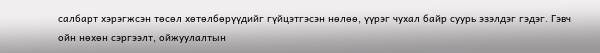салбарт хэрэгжсэн төсөл хөтөлбөрүүдийг гүйцэтгэсэн нөлөө, үүрэг чухал байр суурь эзэлдэг гэдэг. Гэвч  ойн нөхөн сэргээлт, ойжуулалтын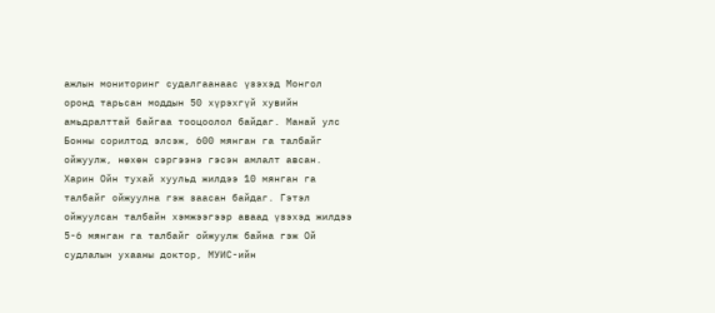ажлын мониторинг судалгаанаас үзэхэд Монгол оронд тарьсан моддын 50 хүрэхгүй хувийн амьдралттай байгаа тооцоолол байдаг. Манай улс Бонны сорилтод элсэж, 600 мянган га талбайг ойжуулж, нөхөн сэргээнэ гэсэн амлалт авсан. Харин Ойн тухай хуульд жилдээ 10 мянган га талбайг ойжуулна гэж заасан байдаг. Гэтэл ойжуулсан талбайн хэмжээгээр аваад үзэхэд жилдээ 5-6 мянган га талбайг ойжуулж байна гэж Ой судлалын ухааны доктор, МУИС-ийн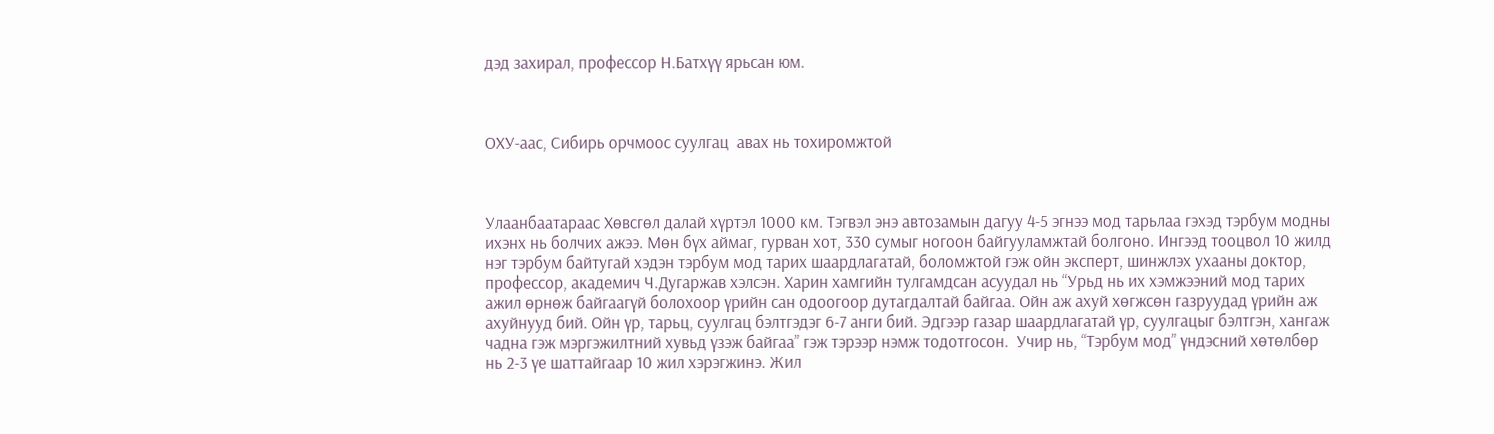дэд захирал, профессор Н.Батхүү ярьсан юм.



ОХУ-аас, Сибирь орчмоос суулгац  авах нь тохиромжтой



Улаанбаатараас Хөвсгөл далай хүртэл 1000 км. Тэгвэл энэ автозамын дагуу 4-5 эгнээ мод тарьлаа гэхэд тэрбум модны ихэнх нь болчих ажээ. Мөн бүх аймаг, гурван хот, 330 сумыг ногоон байгууламжтай болгоно. Ингээд тооцвол 10 жилд нэг тэрбум байтугай хэдэн тэрбум мод тарих шаардлагатай, боломжтой гэж ойн эксперт, шинжлэх ухааны доктор, профессор, академич Ч.Дугаржав хэлсэн. Харин хамгийн тулгамдсан асуудал нь “Урьд нь их хэмжээний мод тарих ажил өрнөж байгаагүй болохоор үрийн сан одоогоор дутагдалтай байгаа. Ойн аж ахуй хөгжсөн газруудад үрийн аж ахуйнууд бий. Ойн үр, тарьц, суулгац бэлтгэдэг 6-7 анги бий. Эдгээр газар шаардлагатай үр, суулгацыг бэлтгэн, хангаж чадна гэж мэргэжилтний хувьд үзэж байгаа” гэж тэрээр нэмж тодотгосон.  Учир нь, “Тэрбум мод” үндэсний хөтөлбөр нь 2-3 үе шаттайгаар 10 жил хэрэгжинэ. Жил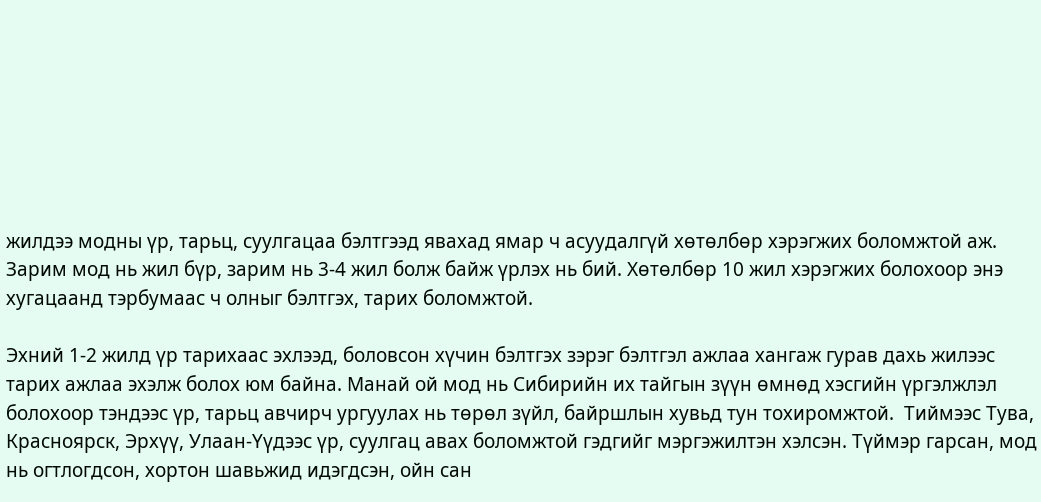жилдээ модны үр, тарьц, суулгацаа бэлтгээд явахад ямар ч асуудалгүй хөтөлбөр хэрэгжих боломжтой аж.  Зарим мод нь жил бүр, зарим нь 3-4 жил болж байж үрлэх нь бий. Хөтөлбөр 10 жил хэрэгжих болохоор энэ хугацаанд тэрбумаас ч олныг бэлтгэх, тарих боломжтой.

Эхний 1-2 жилд үр тарихаас эхлээд, боловсон хүчин бэлтгэх зэрэг бэлтгэл ажлаа хангаж гурав дахь жилээс тарих ажлаа эхэлж болох юм байна. Манай ой мод нь Сибирийн их тайгын зүүн өмнөд хэсгийн үргэлжлэл болохоор тэндээс үр, тарьц авчирч ургуулах нь төрөл зүйл, байршлын хувьд тун тохиромжтой.  Тиймээс Тува, Красноярск, Эрхүү, Улаан-Үүдээс үр, суулгац авах боломжтой гэдгийг мэргэжилтэн хэлсэн. Түймэр гарсан, мод нь огтлогдсон, хортон шавьжид идэгдсэн, ойн сан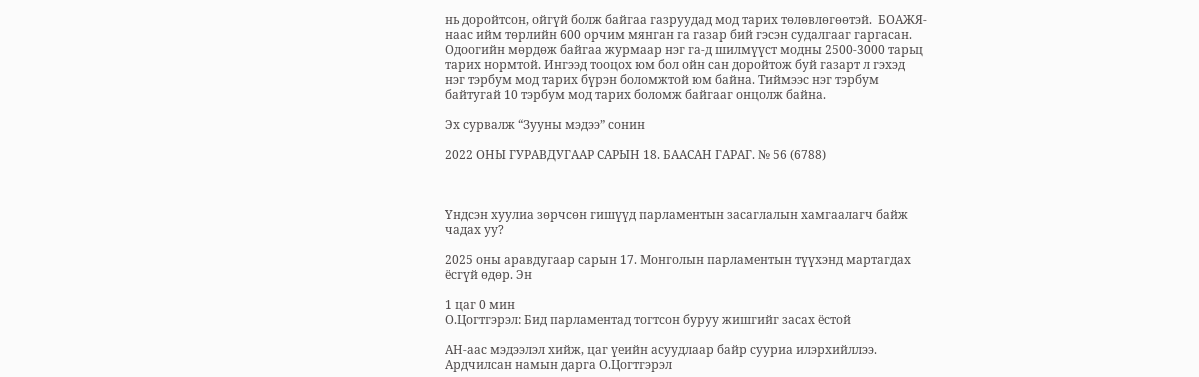нь доройтсон, ойгүй болж байгаа газруудад мод тарих төлөвлөгөөтэй.  БОАЖЯ-наас ийм төрлийн 600 орчим мянган га газар бий гэсэн судалгааг гаргасан.  Одоогийн мөрдөж байгаа журмаар нэг га-д шилмүүст модны 2500-3000 тарьц тарих нормтой. Ингээд тооцох юм бол ойн сан доройтож буй газарт л гэхэд нэг тэрбум мод тарих бүрэн боломжтой юм байна. Тиймээс нэг тэрбум байтугай 10 тэрбум мод тарих боломж байгааг онцолж байна.

Эх сурвалж “Зууны мэдээ” сонин

2022 ОНЫ ГУРАВДУГААР САРЫН 18. БААСАН ГАРАГ. № 56 (6788)



Үндсэн хуулиа зөрчсөн гишүүд парламентын засаглалын хамгаалагч байж чадах уу?

2025 оны аравдугаар сарын 17. Монголын парламентын түүхэнд мартагдах ёсгүй өдөр. Эн

1 цаг 0 мин
О.Цогтгэрэл: Бид парламентад тогтсон буруу жишгийг засах ёстой

АН-аас мэдээлэл хийж, цаг үеийн асуудлаар байр сууриа илэрхийллээ. Ардчилсан намын дарга О.Цогтгэрэл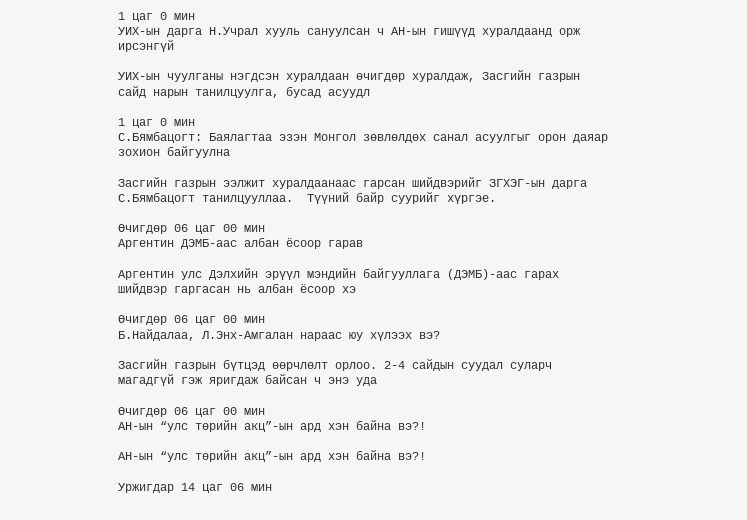1 цаг 0 мин
УИХ-ын дарга Н.Учрал хууль сануулсан ч АН-ын гишүүд хуралдаанд орж ирсэнгүй

УИХ-ын чуулганы нэгдсэн хуралдаан өчигдөр хуралдаж, Засгийн газрын сайд нарын танилцуулга, бусад асуудл

1 цаг 0 мин
С.Бямбацогт: Баялагтаа эзэн Монгол зөвлөлдөх санал асуулгыг орон даяар зохион байгуулна

Засгийн газрын ээлжит хуралдаанаас гарсан шийдвэрийг ЗГХЭГ-ын дарга С.Бямбацогт танилцууллаа.  Түүний байр суурийг хүргэе.

Өчигдөр 06 цаг 00 мин
Аргентин ДЭМБ-аас албан ёсоор гарав

Аргентин улс Дэлхийн эрүүл мэндийн байгууллага (ДЭМБ)-аас гарах шийдвэр гаргасан нь албан ёсоор хэ

Өчигдөр 06 цаг 00 мин
Б.Найдалаа, Л.Энх-Амгалан нараас юу хүлээх вэ?

Засгийн газрын бүтцэд өөрчлөлт орлоо. 2-4 сайдын суудал суларч магадгүй гэж яригдаж байсан ч энэ уда

Өчигдөр 06 цаг 00 мин
АН-ын “улс төрийн акц”-ын ард хэн байна вэ?!

АН-ын “улс төрийн акц”-ын ард хэн байна вэ?!

Уржигдар 14 цаг 06 мин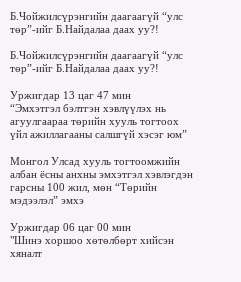Б.Чойжилсүрэнгийн даагаагүй “улс төр”-ийг Б.Найдалаа даах уу?!

Б.Чойжилсүрэнгийн даагаагүй “улс төр”-ийг Б.Найдалаа даах уу?!

Уржигдар 13 цаг 47 мин
“Эмхэтгэл бэлтгэн хэвлүүлэх нь агуулгаараа төрийн хууль тогтоох үйл ажиллагааны салшгүй хэсэг юм”

Монгол Улсад хууль тогтоомжийн албан ёсны анхны эмхэтгэл хэвлэгдэн гарсны 100 жил, мөн “Төрийн мэдээлэл” эмхэ

Уржигдар 06 цаг 00 мин
"Шинэ хоршоо хөтөлбөрт хийсэн хяналт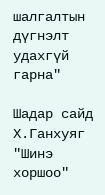шалгалтын дүгнэлт удахгүй гарна"

Шадар сайд Х.Ганхуяг  "Шинэ хоршоо"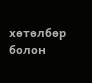хөтөлбөр болон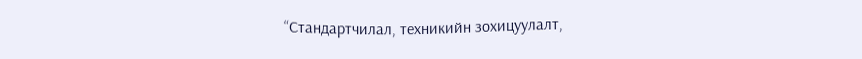“Стандартчилал, техникийн зохицуулалт,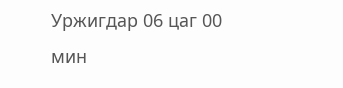Уржигдар 06 цаг 00 мин